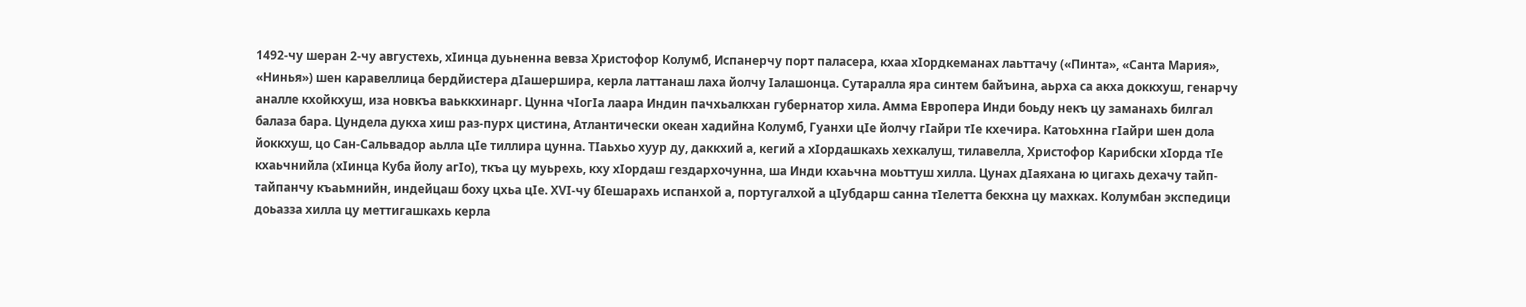1492-чу шеран 2-чу августехь, хIинца дуьненна вевза Христофор Колумб, Испанерчу порт паласера, кхаа хIордкеманах лаьттачу («Пинта», «Санта Мария», «Нинья») шен каравеллица бердйистера дIашершира, керла латтанаш лаха йолчу Iалашонца. Сутаралла яра синтем байъина, аьрха са акха доккхуш, генарчу аналле кхойкхуш, иза новкъа ваьккхинарг. Цунна чIогIа лаара Индин пачхьалкхан губернатор хила. Амма Европера Инди боьду некъ цу заманахь билгал балаза бара. Цундела дукха хиш раз-пурх цистина, Атлантически океан хадийна Колумб, Гуанхи цIе йолчу гIайри тIе кхечира. Катоьхнна гIайри шен дола йоккхуш, цо Сан-Сальвадор аьлла цIе тиллира цунна. ТIаьхьо хуур ду, даккхий а, кегий а хIордашкахь хехкалуш, тилавелла, Христофор Карибски хIорда тIе кхаьчнийла (хIинца Куба йолу агIо), ткъа цу муьрехь, кху хIордаш гездархочунна, ша Инди кхаьчна моьттуш хилла. Цунах дIаяхана ю цигахь дехачу тайп-тайпанчу къаьмнийн, индейцаш боху цхьа цIе. ХVI-чу бIешарахь испанхой а, португалхой а цIубдарш санна тIелетта бекхна цу махках. Колумбан экспедици доьазза хилла цу меттигашкахь керла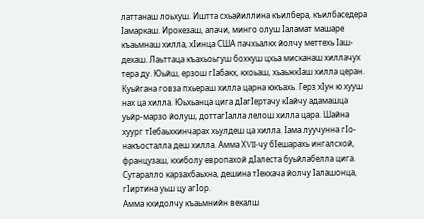латтанаш лоьхуш. Иштта схьайиллина къилбера, къилбаседера Iамаркаш. Ирокезаш, апачи, минго олуш Iаламат машаре къаьмнаш хилла, хIинца США пачхьалкх йолчу меттехь Iаш-дехаш. Лаьттаца къахьоьгуш бохкуш цхьа мисканаш хиллачух тера ду. Юьйш, ерзош гIабакх, кхоьаш, хьаьжкIаш хилла церан. Куьйгана говза пхьераш хилла царна юкъахь. Герз хIун ю хууш нах ца хилла. Юьхьанца цига дIагIертачу кIайчу адамашца уьйр-марзо йолуш, доттагIалла лелош хилла цара. Шайна хуург тIебаьхкинчарах хьулдеш ца хилла. Iама луучунна гIо-накъосталла деш хилла. Амма ХVII-чу бIешарахь ингалсхой, французаш, кхиболу европахой дIалеста буьйлабелла цига. Сутаралло карзахбаьхна, дешина тIекхача йолчу Iалашонца, гIиртина уьш цу агIор.
Амма кхидолчу къаьмнийн векалш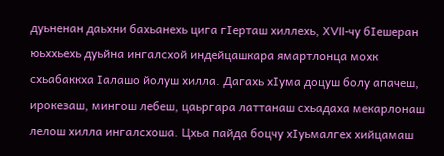дуьненан даьхни бахьанехь цига гIерташ хиллехь, ХVII-чу бIешеран юьххьехь дуьйна ингалсхой индейцашкара ямартлонца мохк схьабаккха Iалашо йолуш хилла. Дагахь хIума доцуш болу апачеш, ирокезаш, мингош лебеш, цаьргара латтанаш схьадаха мекарлонаш лелош хилла ингалсхоша. Цхьа пайда боцчу хIуьмалгех хийцамаш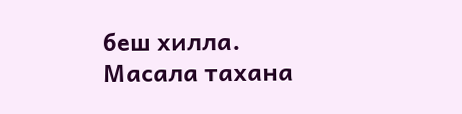беш хилла. Масала тахана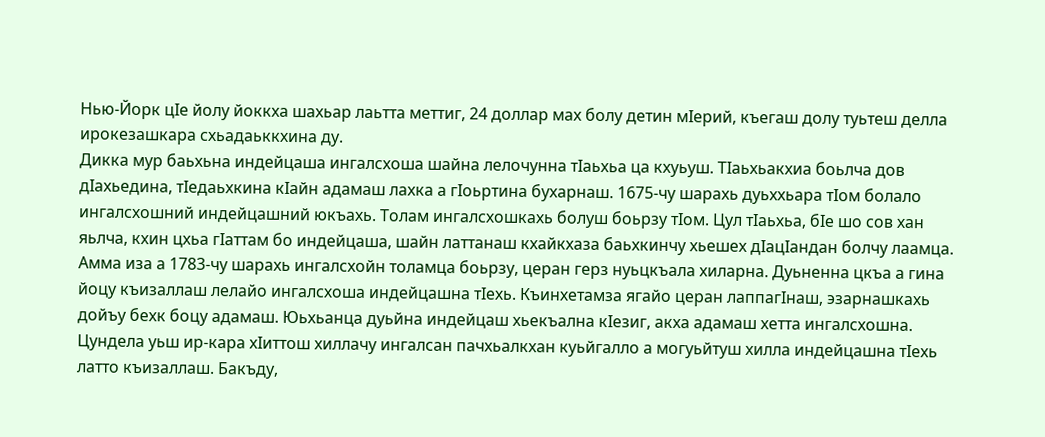Нью-Йорк цIе йолу йоккха шахьар лаьтта меттиг, 24 доллар мах болу детин мIерий, къегаш долу туьтеш делла ирокезашкара схьадаьккхина ду.
Дикка мур баьхьна индейцаша ингалсхоша шайна лелочунна тIаьхьа ца кхуьуш. ТIаьхьакхиа боьлча дов дIахьедина, тIедаьхкина кIайн адамаш лахка а гIоьртина бухарнаш. 1675-чу шарахь дуьххьара тIом болало ингалсхошний индейцашний юкъахь. Толам ингалсхошкахь болуш боьрзу тIом. Цул тIаьхьа, бIе шо сов хан яьлча, кхин цхьа гIаттам бо индейцаша, шайн латтанаш кхайкхаза баьхкинчу хьешех дIацIандан болчу лаамца. Амма иза а 1783-чу шарахь ингалсхойн толамца боьрзу, церан герз нуьцкъала хиларна. Дуьненна цкъа а гина йоцу къизаллаш лелайо ингалсхоша индейцашна тIехь. Къинхетамза ягайо церан лаппагIнаш, эзарнашкахь дойъу бехк боцу адамаш. Юьхьанца дуьйна индейцаш хьекъална кIезиг, акха адамаш хетта ингалсхошна. Цундела уьш ир-кара хIиттош хиллачу ингалсан пачхьалкхан куьйгалло а могуьйтуш хилла индейцашна тIехь латто къизаллаш. Бакъду,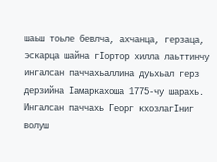шаьш тоьле бевлча, ахчанца, герзаца, эскарца шайна гIортор хилла лаьттинчу ингалсан паччахьаллина дуьхьал герз дерзийна Iамаркахоша 1775-чу шарахь. Ингалсан паччахь Георг кхозлагIниг волуш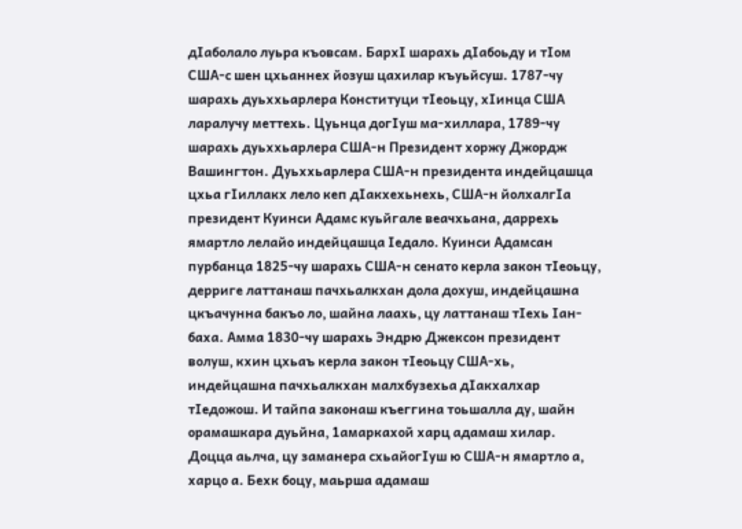дIаболало луьра къовсам. БархI шарахь дIабоьду и тIом США-с шен цхьаннех йозуш цахилар къуьйсуш. 1787-чу шарахь дуьххьарлера Конституци тIеоьцу, хIинца США ларалучу меттехь. Цуьнца догIуш ма-хиллара, 1789-чу шарахь дуьххьарлера США-н Президент хоржу Джордж Вашингтон. Дуьххьарлера США-н президента индейцашца цхьа гIиллакх лело кеп дIакхехьнехь, США-н йолхалгIа президент Куинси Адамс куьйгале веачхьана, даррехь ямартло лелайо индейцашца Iедало. Куинси Адамсан пурбанца 1825-чу шарахь США-н сенато керла закон тIеоьцу, дерриге латтанаш пачхьалкхан дола дохуш, индейцашна цкъачунна бакъо ло, шайна лаахь, цу латтанаш тIехь Iан-баха. Амма 1830-чу шарахь Эндрю Джексон президент волуш, кхин цхьаъ керла закон тIеоьцу США-хь, индейцашна пачхьалкхан малхбузехьа дIакхалхар тIедожош. И тайпа законаш къеггина тоьшалла ду, шайн орамашкара дуьйна, 1амаркахой харц адамаш хилар. Доцца аьлча, цу заманера схьайогIуш ю США-н ямартло а, харцо а. Бехк боцу, маьрша адамаш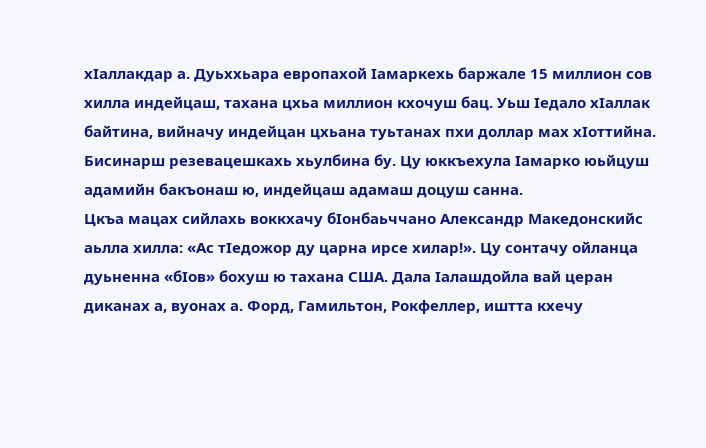хIаллакдар а. Дуьххьара европахой Iамаркехь баржале 15 миллион сов хилла индейцаш, тахана цхьа миллион кхочуш бац. Уьш Iедало хIаллак байтина, вийначу индейцан цхьана туьтанах пхи доллар мах хIоттийна. Бисинарш резевацешкахь хьулбина бу. Цу юккъехула Iамарко юьйцуш адамийн бакъонаш ю, индейцаш адамаш доцуш санна.
Цкъа мацах сийлахь воккхачу бIонбаьччано Александр Македонскийс аьлла хилла: «Ас тIедожор ду царна ирсе хилар!». Цу сонтачу ойланца дуьненна «бIов» бохуш ю тахана США. Дала Iалашдойла вай церан диканах а, вуонах а. Форд, Гамильтон, Рокфеллер, иштта кхечу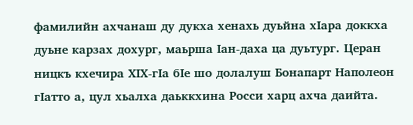фамилийн ахчанаш ду дукха хенахь дуьйна хIара доккха дуьне карзах дохург, маьрша Iан-даха ца дуьтург. Церан ницкъ кхечира ХIХ-гIа бIе шо долалуш Бонапарт Наполеон гIатто а, цул хьалха даьккхина Росси харц ахча даийта.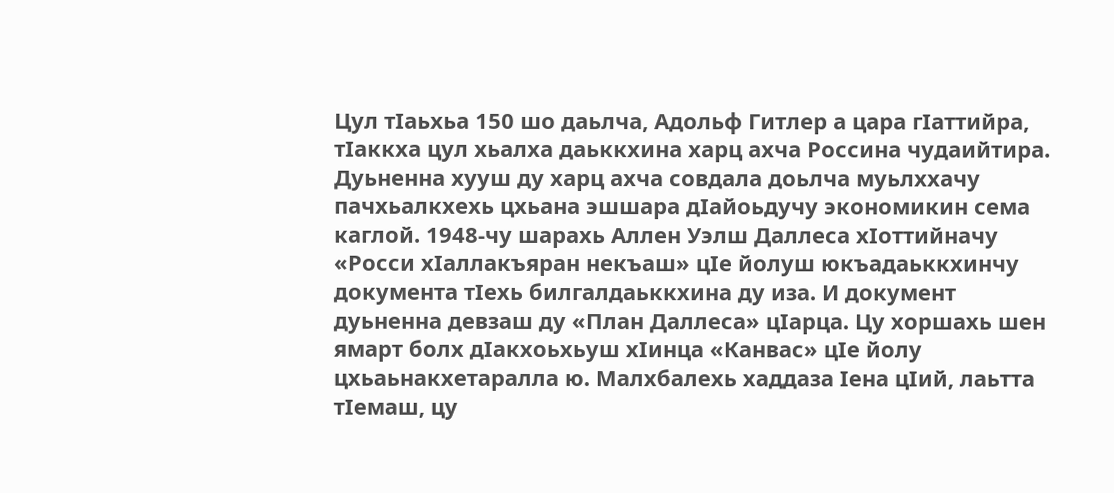Цул тIаьхьа 150 шо даьлча, Адольф Гитлер а цара гIаттийра, тIаккха цул хьалха даьккхина харц ахча Россина чудаийтира. Дуьненна хууш ду харц ахча совдала доьлча муьлххачу пачхьалкхехь цхьана эшшара дIайоьдучу экономикин сема каглой. 1948-чу шарахь Аллен Уэлш Даллеса хIоттийначу «Росси хIаллакъяран некъаш» цIе йолуш юкъадаьккхинчу документа тIехь билгалдаьккхина ду иза. И документ дуьненна девзаш ду «План Даллеса» цIарца. Цу хоршахь шен ямарт болх дIакхоьхьуш хIинца «Канвас» цIе йолу цхьаьнакхетаралла ю. Малхбалехь хаддаза Iена цIий, лаьтта тIемаш, цу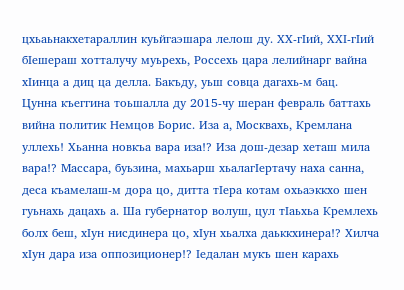цхьаьнакхетараллин куьйгаэшара лелош ду. ХХ-гIий, ХХI-гIий бIешераш хотталучу муьрехь, Россехь цара лелийнарг вайна хIинца а диц ца делла. Бакъду, уьш совца дагахь-м бац.
Цунна къеггина тоьшалла ду 2015-чу шеран февраль баттахь вийна политик Немцов Борис. Иза а, Москвахь, Кремлана уллехь! Хьанна новкъа вара иза!? Иза дош-дезар хеташ мила вара!? Массара, буьзина, махьарш хьалагIертачу наха санна, деса къамелаш-м дора цо, дитта тIера котам охьаэккхо шен гуьнахь дацахь а. Ша губернатор волуш, цул тIаьхьа Кремлехь болх беш, хIун нисдинера цо, хIун хьалха даьккхинера!? Хилча хIун дара иза оппозиционер!? Iедалан мукъ шен карахь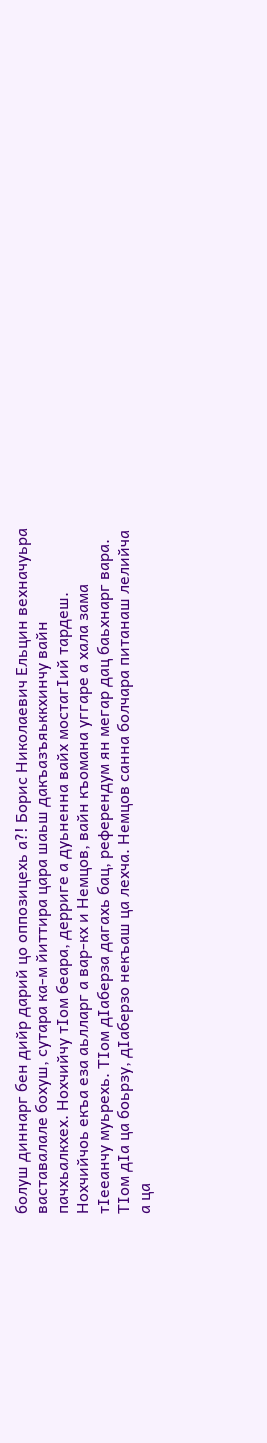болуш диннарг бен дийр дарий цо оппозицехь а?! Борис Николаевич Ельцин вехначуьра ваставалале бохуш, сутара ка-м йиттира цара шаьш дакъазъяьккхинчу вайн пачхьалкхех. Нохчийчу тIом беара, дерриге а дуьненна вайх мостагIий тардеш. Нохчийчоь екъа еза аьлларг а вар-кх и Немцов, вайн къомана уггаре а хала зама тIееанчу муьрехь. ТIом дIаберза дагахь бац, референдум ян мегар дац баьхнарг вара. ТIом дIа ца боьрзу, дIаберзо некъаш ца лехча. Немцов санна болчара питанаш лелийча а ца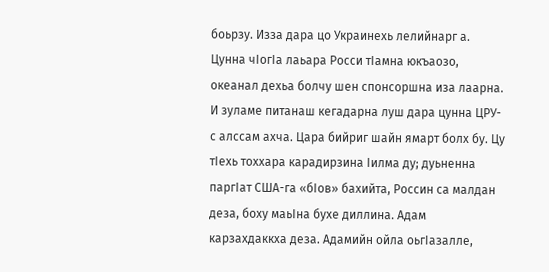боьрзу. Изза дара цо Украинехь лелийнарг а. Цунна чIогIа лаьара Росси тIамна юкъаозо, океанал дехьа болчу шен спонсоршна иза лаарна. И зуламе питанаш кегадарна луш дара цунна ЦРУ-с алссам ахча. Цара бийриг шайн ямарт болх бу. Цу тIехь тоххара карадирзина Iилма ду; дуьненна паргIат США-га «бIов» бахийта, Россин са малдан деза, боху маьIна бухе диллина. Адам карзахдаккха деза. Адамийн ойла оьгIазалле,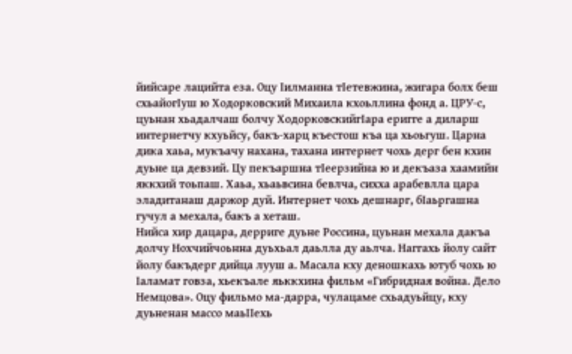йийсаре лацийта еза. Оцу Iилманна тIетевжина, жигара болх беш схьайогIуш ю Ходорковский Михаила кхоьллина фонд а. ЦРУ-с, цуьнан хьадалчаш болчу ХодорковскийгIара еригге а диларш интернетчу кхуьйсу, бакъ-харц къестош къа ца хьоьгуш. Царна дика хаьа, мукъачу нахана, тахана интернет чохь дерг бен кхин дуьне ца девзий. Цу пекъаршна тIеерзийна ю и декъаза хаамийн яккхий тоьпаш. Хаьа, хьаьвсина бевлча, сихха арабевлла цара эладитанаш даржор дуй. Интернет чохь дешнарг, бIаьргашна гучул а мехала, бакъ а хеташ.
Нийса хир дацара, дерриге дуьне Россина, цуьнан мехала дакъа долчу Нохчийчоьнна дуьхьал даьлла ду аьлча. Наггахь йолу сайт йолу бакъдерг дийца лууш а. Масала кху деношкахь ютуб чохь ю Iаламат говза, хьекъале яьккхина фильм «Гибридная война. Дело Немцова». Оцу фильмо ма-дарра, чулацаме схьадуьйцу, кху дуьненан массо маьIIехь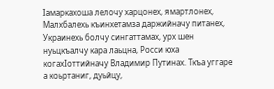Iамаркахоша лелочу харцонех, ямартлонех, Малхбалехь къинхетамза даржийначу питанех, Украинехь болчу сингаттамах, урх шен нуьцкъалчу кара лаьцна, Росси юха когахIоттийначу Владимир Путинах. Ткъа уггаре а коьртаниг, дуьйцу,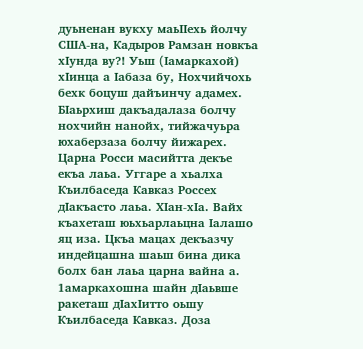дуьненан вукху маьIIехь йолчу США-на, Кадыров Рамзан новкъа хIунда ву?! Уьш (Iамаркахой) хIинца а Iабаза бу, Нохчийчохь бехк боцуш дайъинчу адамех. БIаьрхиш дакъадалаза болчу нохчийн нанойх, тийжачуьра юхаберзаза болчу йижарех. Царна Росси масийтта декъе екъа лаьа. Уггаре а хьалха Къилбаседа Кавказ Россех дIакъасто лаьа. ХIан-хIа. Вайх къахеташ юьхьарлаьцна Iалашо яц иза. Цкъа мацах декъазчу индейцашна шаьш бина дика болх бан лаьа царна вайна а. 1амаркахошна шайн дIаьвше ракеташ дIахIитто оьшу Къилбаседа Кавказ. Доза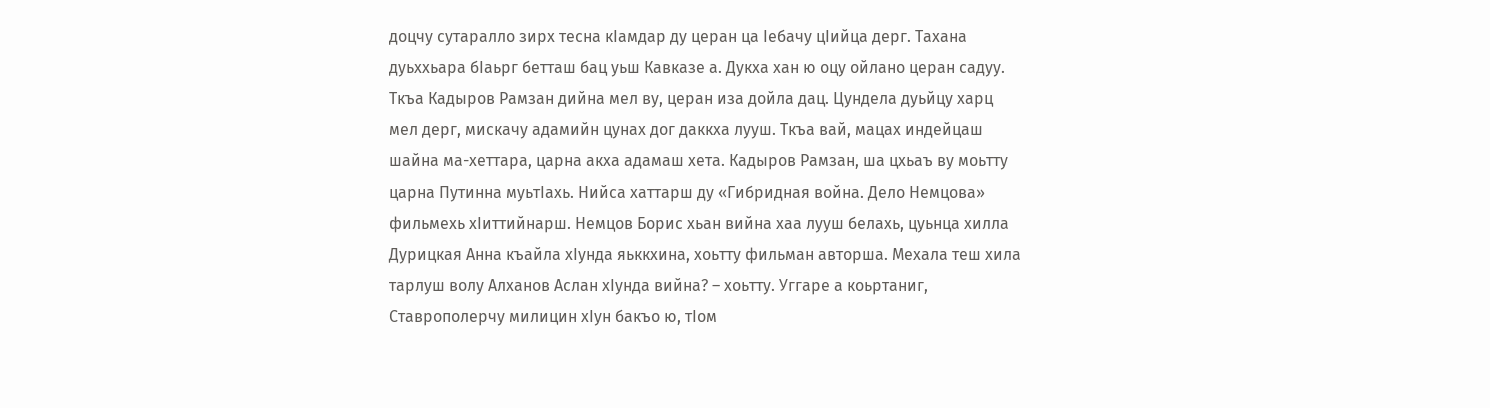доцчу сутаралло зирх тесна кIамдар ду церан ца Iебачу цIийца дерг. Тахана дуьххьара бIаьрг бетташ бац уьш Кавказе а. Дукха хан ю оцу ойлано церан садуу. Ткъа Кадыров Рамзан дийна мел ву, церан иза дойла дац. Цундела дуьйцу харц мел дерг, мискачу адамийн цунах дог даккха лууш. Ткъа вай, мацах индейцаш шайна ма-хеттара, царна акха адамаш хета. Кадыров Рамзан, ша цхьаъ ву моьтту царна Путинна муьтIахь. Нийса хаттарш ду «Гибридная война. Дело Немцова» фильмехь хIиттийнарш. Немцов Борис хьан вийна хаа лууш белахь, цуьнца хилла Дурицкая Анна къайла хIунда яьккхина, хоьтту фильман авторша. Мехала теш хила тарлуш волу Алханов Аслан хIунда вийна? – хоьтту. Уггаре а коьртаниг, Ставрополерчу милицин хIун бакъо ю, тIом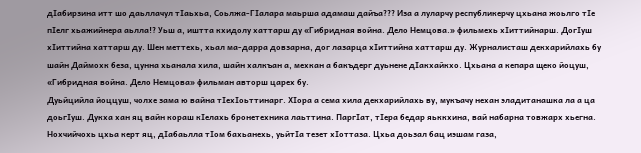дIабирзина итт шо даьллачул тIаьхьа, Соьлжа-ГIалара маьрша адамаш дайъа??? Иза а луларчу республикерчу цхьана жоьлго тIе пIелг хьажийнера аьлла!? Уьш а, иштта кхидолу хаттарш ду «Гибридная война. Дело Немцова.» фильмехь хIиттийнарш. ДогIуш хIиттийна хаттарш ду. Шен меттехь, хьал ма-дарра довзарна, дог лазарца хIиттийна хаттарш ду. Журналисташ декхарийлахь бу шайн Даймохк беза, цунна хьанала хила, шайн халкъан а, мехкан а бакъдерг дуьнене дIакхайкхо. Цхьана а кепара щеко йоцуш, «Гибридная война. Дело Немцова» фильман авторш царех бу.
Дуьйцийла йоццуш, чолхе зама ю вайна тIехIоьттинарг. ХIора а сема хила декхарийлахь ву, мукъачу нехан эладитанашка ла а ца доьгIуш. Дукха хан яц вайн кораш кIелахь бронетехника лаьттина. ПаргIат, тIера бедар яьккхина, вай набарна товжарх хьегна. Нохчийчохь цхьа керт яц, дIабаьлла тIом бахьанехь, уьйтIа тезет хIоттаза. Цхьа доьзал бац иэшам газа,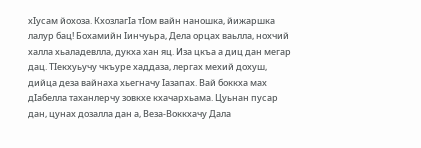хIусам йохоза. КхозлагIа тIом вайн наношка, йижаршка лалур бац! Бохамийн Iинчуьра, Дела орцах ваьлла, нохчий халла хьаладевлла, дукха хан яц. Иза цкъа а диц дан мегар дац. ТIекхуьучу чкъуре хаддаза, лергах мехий дохуш, дийца деза вайнаха хьегначу Iазапах. Вай боккха мах дIабелла таханлерчу зовкхе кхачархьама. Цуьнан пусар дан, цунах дозалла дан а, Веза-Воккхачу Дала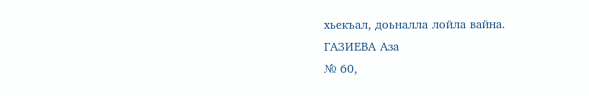хьекъал, доьналла лойла вайна.
ГАЗИЕВА Аза
№ 60,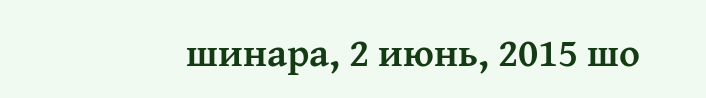шинара, 2 июнь, 2015 шо